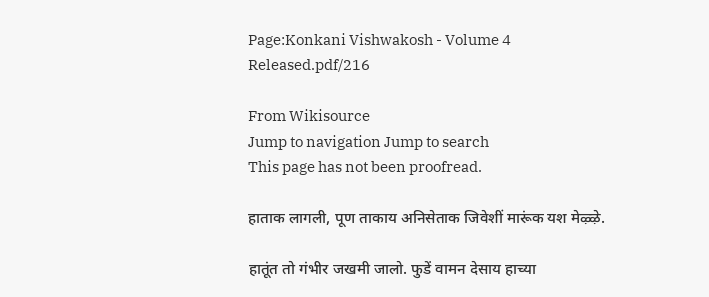Page:Konkani Vishwakosh - Volume 4 Released.pdf/216

From Wikisource
Jump to navigation Jump to search
This page has not been proofread.

हाताक लागली, पूण ताकाय अनिसेताक जिवेशीं मारूंक यश मेऴ्ऴे.

हातूंत तो गंभीर जखमी जालो. फुडें वामन देसाय हाच्या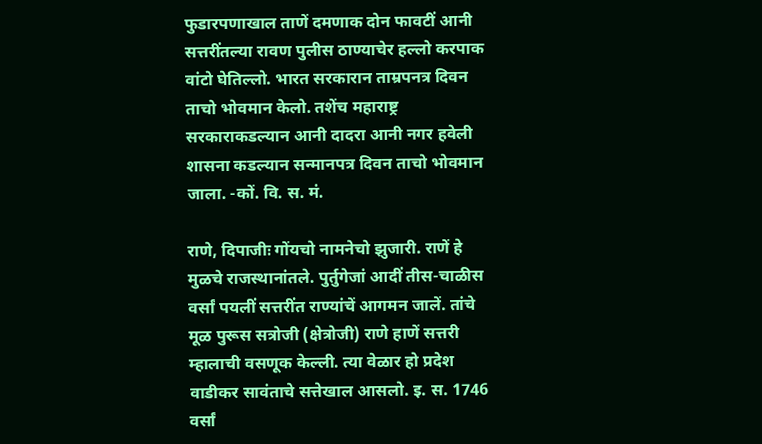फुडारपणाखाल ताणें दमणाक दोन फावटीं आनी सत्तरींतल्या रावण पुलीस ठाण्याचेर हल्लो करपाक वांटो घेतिल्लो. भारत सरकारान ताम्रपनत्र दिवन ताचो भोवमान केलो. तशेंच महाराष्ट्र सरकाराकडल्यान आनी दादरा आनी नगर हवेली शासना कडल्यान सन्मानपत्र दिवन ताचो भोवमान जाला. -कों. वि. स. मं.

राणे, दिपाजीः गोंयचो नामनेचो झुजारी. राणें हे मुळचे राजस्थानांतले. पुर्तुगेजां आदीं तीस-चाळीस वर्सां पयलीं सत्तरींत राण्यांचें आगमन जालें. तांचे मूळ पुरूस सत्रोजी (क्षेत्रोजी) राणे हाणें सत्तरी म्हालाची वसणूक केल्ली. त्या वेळार हो प्रदेश वाडीकर सावंताचे सत्तेखाल आसलो. इ. स. 1746 वर्सां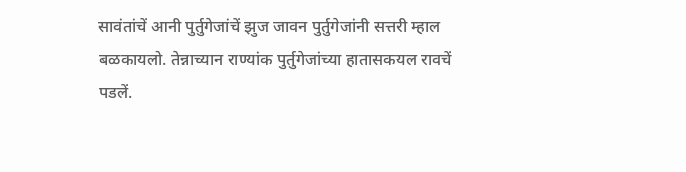सावंतांचें आनी पुर्तुगेजांचें झुज जावन पुर्तुगेजांनी सत्तरी म्हाल बळकायलो. तेन्नाच्यान राण्यांक पुर्तुगेजांच्या हातासकयल रावचें पडलें.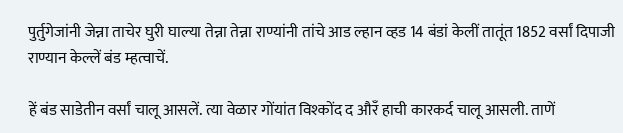पुर्तुगेजांनी जेन्ना ताचेर घुरी घाल्या तेन्ना तेन्ना राण्यांनी तांचे आड ल्हान व्हड 14 बंडां केलीं तातूंत 1852 वर्सां दिपाजी राण्यान केल्लें बंड म्हत्वाचें.

हें बंड साडेतीन वर्सां चालू आसलें. त्या वेळार गोंयांत विश्कोंद द औरँ हाची कारकर्द चालू आसली. ताणें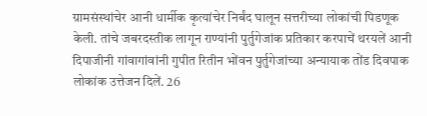ग्रामसंस्थांचेर आनी धार्मीक कृत्यांचेर निर्बंद घालून सत्तरीच्या लोकांची पिडणूक केली. तांचे जबरदस्तीक लागून राण्यांनी पुर्तुगेजांक प्रतिकार करपाचें थरयलें आनी दिपाजीनी गांवागांवांनी गुपीत रितीन भोंवन पुर्तुगेजांच्या अन्यायाक तोंड दिवपाक लोकांक उत्तेजन दिलें. 26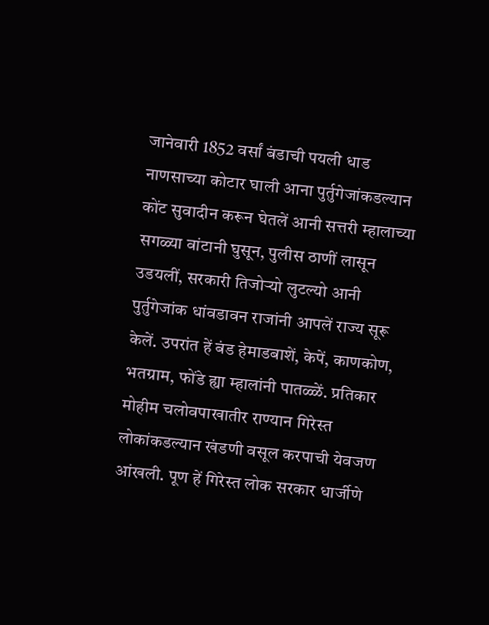जानेवारी 1852 वर्सां बंडाची पयली धाड नाणसाच्या कोटार घाली आना पुर्तुगेजांकडल्यान कोंट सुवादीन करून घेतलें आनी सत्तरी म्हालाच्या सगळ्या वांटानी घुसून, पुलीस ठाणीं लासून उडयलीं, सरकारी तिजोऱ्यो लुटल्यो आनी पुर्तुगेजांक धांवडावन राजांनी आपलें राज्य सूरू केलें. उपरांत हें बंड हेमाडबाशें, केपें, काणकोण, भतग्राम, फोंडे ह्या म्हालांनी पातळ्ळें. प्रतिकार मोहीम चलोवपाखातीर राण्यान गिरेस्त लोकांकडल्यान खंडणी वसूल करपाची येवजण आंखली. पूण हें गिरेस्त लोक सरकार धार्जीणे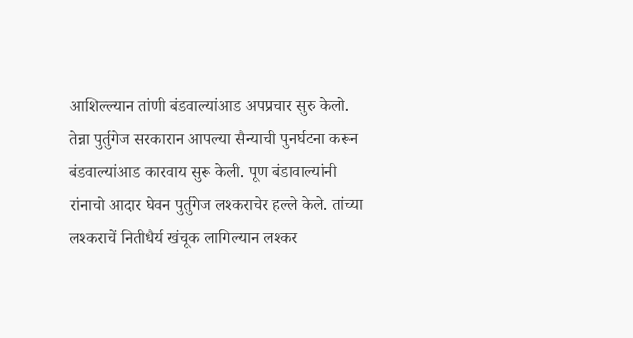आशिल्ल्यान तांणी बंडवाल्यांआड अपप्रचार सुरु केलो. तेन्ना पुर्तुगेज सरकारान आपल्या सैन्याची पुनर्घटना करून बंडवाल्यांआड कारवाय सुरू केली. पूण बंडावाल्यांनी रांनाचो आदार घेवन पुर्तुगेज लश्कराचेर हल्ले केले. तांच्या लश्कराचें नितीधैर्य खंचूक लागिल्यान लश्कर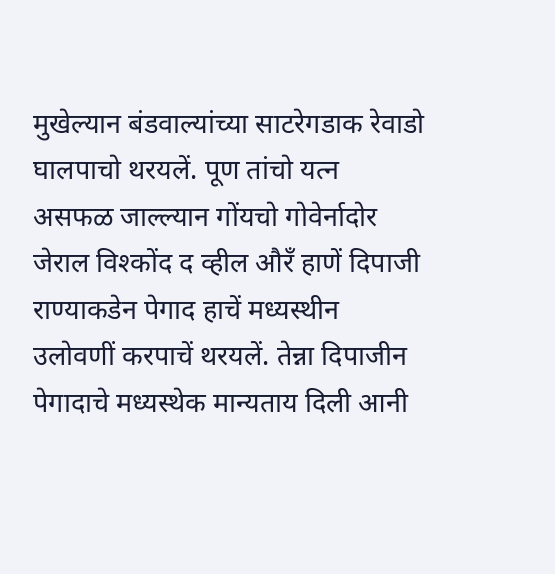मुखेल्यान बंडवाल्यांच्या साटरेगडाक रेवाडो घालपाचो थरयलें. पूण तांचो यत्न असफळ जाल्ल्यान गोंयचो गोवेर्नादोर जेराल विश्कोंद द व्हील औरँ हाणें दिपाजी राण्याकडेन पेगाद हाचें मध्यस्थीन उलोवणीं करपाचें थरयलें. तेन्ना दिपाजीन पेगादाचे मध्यस्थेक मान्यताय दिली आनी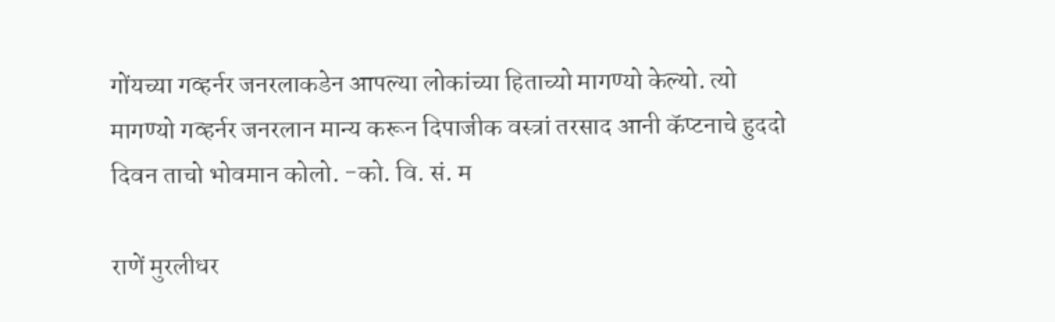गोंयच्या गव्हर्नर जनरलाकडेन आपल्या लोकांच्या हिताच्यो मागण्यो केल्यो. त्यो मागण्यो गव्हर्नर जनरलान मान्य करून दिपाजीक वस्त्रां तरसाद आनी कॅप्टनाचे हुददो दिवन ताचो भोवमान कोलो. -को. वि. सं. म

राणें मुरलीधर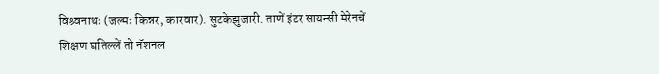विश्र्वनाथः (जल्मः किन्नर, कारवार). सुटकेझुजारी. ताणें इंटर सायन्सी मेरेनचें शिक्षण घतिल्लें तो नॅशनल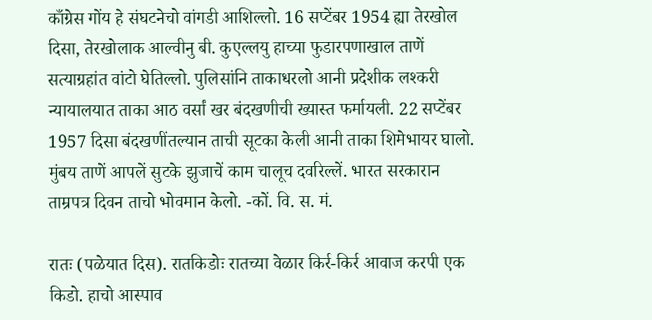काँग्रेस गोंय हे संघटनेचो वांगडी आशिल्लो. 16 सप्टेंबर 1954 ह्या तेरखोल दिसा, तेरखोलाक आल्वीनु बी. कुएल्लयु हाच्या फुडारपणाखाल ताणें सत्याग्रहांत वांटो घेतिल्लो. पुलिसांनि ताकाधरलो आनी प्रदेशीक लश्करी न्यायालयात ताका आठ वर्सां खर बंदखणीची ख्यास्त फर्मायली. 22 सप्टेंबर 1957 दिसा बंदखणींतल्यान ताची सूटका केली आनी ताका शिमेभायर घालो. मुंबय ताणें आपलें सुटके झुजाचें काम चालूच दवरिल्लें. भारत सरकारान ताम्रपत्र दिवन ताचो भोवमान केलो. -कों. वि. स. मं.

रातः (पळेयात दिस). रातकिडोः रातच्या वेळार किर्र-किर्र आवाज करपी एक किडो. हाचो आस्पाव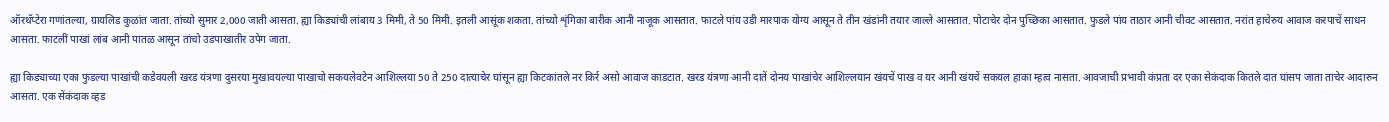ऑरथॅप्टेरा गणांतल्या, ग्रायलिड कुळांत जाता. तांच्यो सुमार 2,000 जाती आसता. ह्या किड्यांची लांबाय 3 मिमी, ते 50 मिमी. इतली आसूंक शकता. तांच्यो शृंगिका बारीक आनी नाजूक आसतात. फाटले पांय उडी मारपाक योग्य आसून ते तीन खंडांनी तयार जाल्ले आसतात. पोटाचेर दोन पुच्छिका आसतात. फुडले पांय ताठार आनी चीवट आसतात. नरांत हाचेरुय आवाज करपाचें साधन आसता. फाटलीं पाखां लांब आनी पातळ आसून तांचो उडपाखातीर उपेग जाता.

ह्या किड्याच्या एका फुडल्या पाखांची कडेवयली खरड यंत्रणा दुसरया मुखावयल्या पाखाचो सकयलेवटेन आशिल्लया 50 ते 250 दात्याचेर घांसून ह्या किटकांतले नर किर्र असो आवाज काडटात. खरड यंत्रणा आनी दातें दोनय पाखांचेर आशिल्लयान खंयचें पाख व यर आनी खंयचें सकयल हाका म्हत्व नासता. आवजाची प्रभावी कंप्रता दर एका सेकंदाक कितले दात घांसप जाता ताचेर आदारुन आसता. एक सेंकंदाक व्हड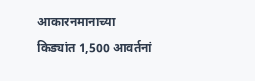आकारनमानाच्या किड्यांत 1,500 आवर्तनां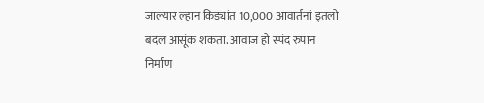जाल्यार ल्हान किड्यांत 10,000 आवार्तनां इतलो बदल आसूंक शकता. आवाज हो स्पंद रुपान निर्माण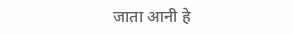जाता आनी हे